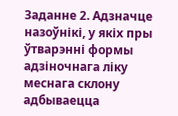Заданне 2. Адзначце назоўнікі, у якіх пры ўтварэнні формы адзіночнага ліку меснага склону адбываецца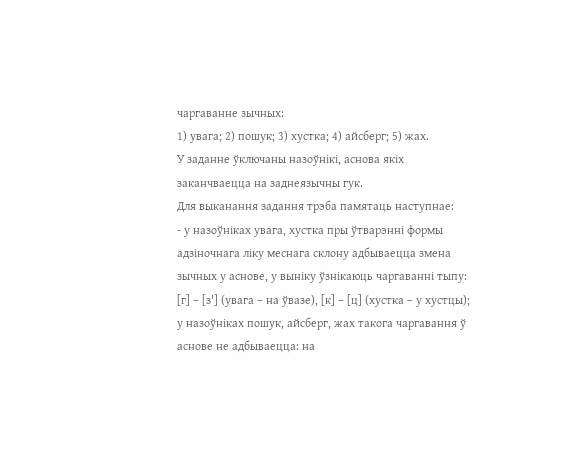чаргаванне зычных:
1) увага; 2) пошук; 3) хустка; 4) айсберг; 5) жах.
У заданне ўключаны назоўнікі, аснова якіх заканчваецца на заднеязычны гук.
Для выканання задання трэба памятаць наступнае:
- у назоўніках увага, хустка пры ўтварэнні формы адзіночнага ліку меснага склону адбываецца змена зычных у аснове, у выніку ўзнікаюць чаргаванні тыпу: [г] – [з'] (увага – на ўвазе), [к] – [ц] (хустка – у хустцы); у назоўніках пошук, айсберг, жах такога чаргавання ў аснове не адбываецца: на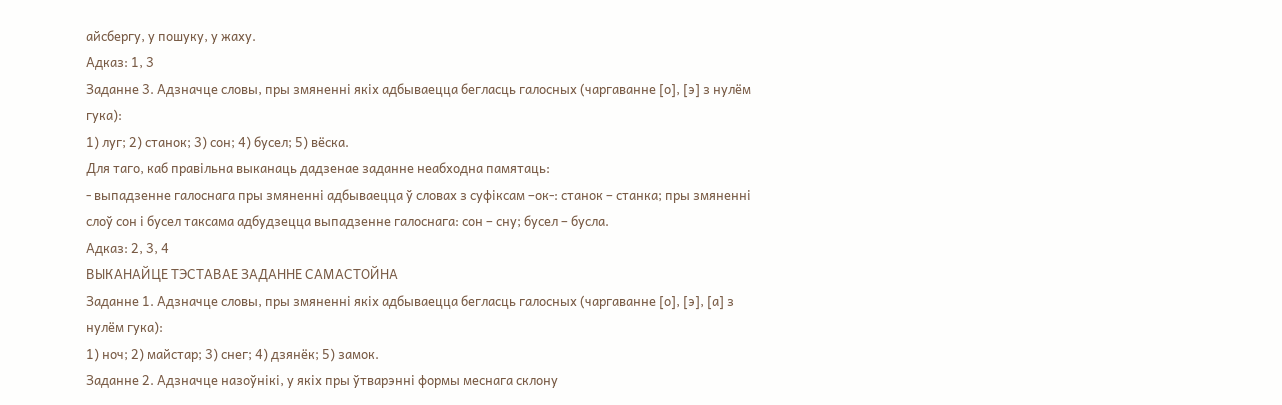айсбергу, у пошуку, у жаху.
Адказ: 1, 3
Заданне 3. Адзначце словы, пры змяненні якіх адбываецца бегласць галосных (чаргаванне [о], [э] з нулём гука):
1) луг; 2) станок; 3) сон; 4) бусел; 5) вёска.
Для таго, каб правільна выканаць дадзенае заданне неабходна памятаць:
- выпадзенне галоснага пры змяненні адбываецца ў словах з суфіксам –ок-: станок – станка; пры змяненні слоў сон і бусел таксама адбудзецца выпадзенне галоснага: сон – сну; бусел – бусла.
Адказ: 2, 3, 4
ВЫКАНАЙЦЕ ТЭСТАВАЕ ЗАДАННЕ САМАСТОЙНА
Заданне 1. Адзначце словы, пры змяненні якіх адбываецца бегласць галосных (чаргаванне [о], [э], [а] з нулём гука):
1) ноч; 2) майстар; 3) снег; 4) дзянёк; 5) замок.
Заданне 2. Адзначце назоўнікі, у якіх пры ўтварэнні формы меснага склону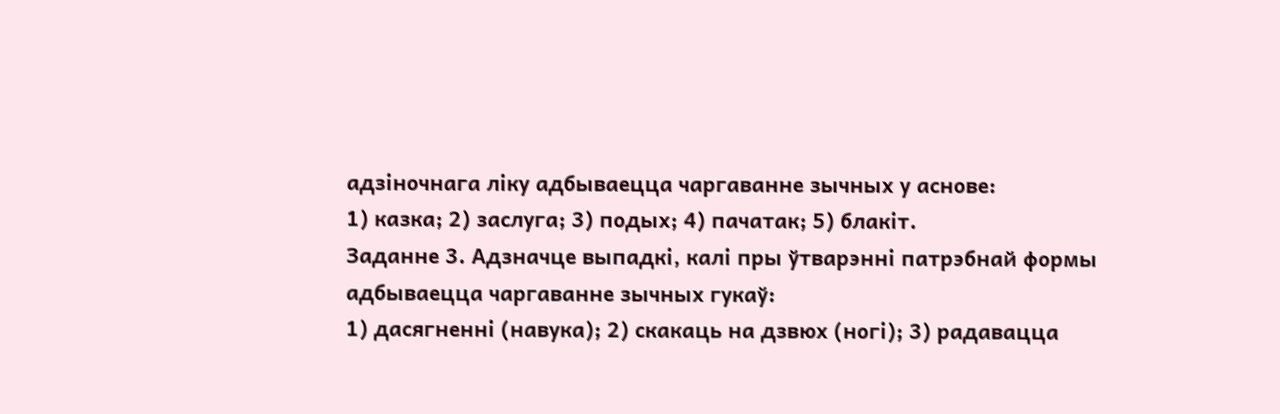адзіночнага ліку адбываецца чаргаванне зычных у аснове:
1) казка; 2) заслуга; 3) подых; 4) пачатак; 5) блакіт.
Заданне 3. Адзначце выпадкі, калі пры ўтварэнні патрэбнай формы адбываецца чаргаванне зычных гукаў:
1) дасягненні (навука); 2) скакаць на дзвюх (ногі); 3) радавацца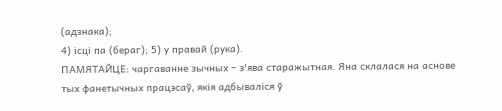(адзнака);
4) ісці па (бераг); 5) у правай (рука).
ПАМЯТАЙЦЕ: чаргаванне зычных – з'ява старажытная. Яна склалася на аснове тых фанетычных працэсаў, якія адбываліся ў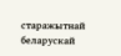старажытнай беларускай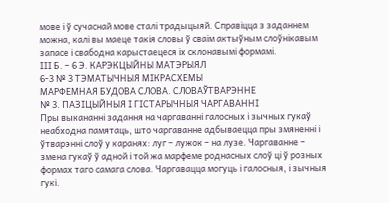мове і ў сучаснай мове сталі традыцыяй. Справіцца з заданнем можна, калі вы маеце такія словы ў сваім актыўным слоўнікавым запасе і свабодна карыстаецеся іх склонавымі формамі.
ІІІ Б. – 6 Э. КАРЭКЦЫЙНЫ МАТЭРЫЯЛ
6-3 № 3 ТЭМАТЫЧНЫЯ МІКРАСХЕМЫ
МАРФЕМНАЯ БУДОВА СЛОВА. СЛОВАЎТВАРЭННЕ
№ 3. ПАЗІЦЫЙНЫЯ І ГІСТАРЫЧНЫЯ ЧАРГАВАННІ
Пры выкананні задання на чаргаванні галосных і зычных гукаў неабходна памятаць, што чаргаванне адбываецца пры змяненні і ўтварэнні слоў у каранях: луг – лужок – на лузе. Чаргаванне – змена гукаў ў адной і той жа марфеме роднасных слоў ці ў розных формах таго самага слова. Чаргавацца могуць і галосныя, і зычныя гукі.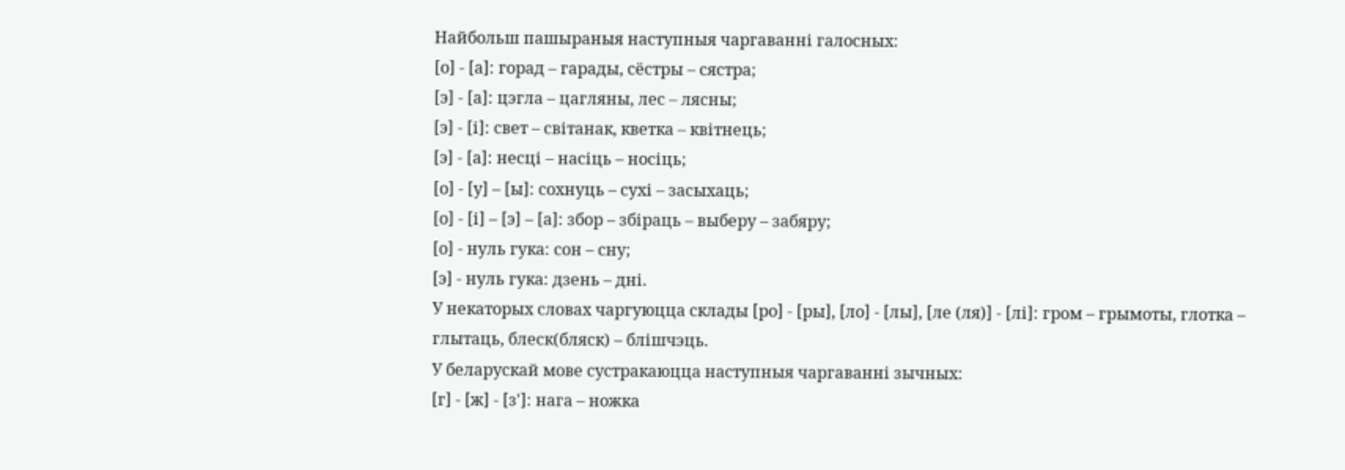Найбольш пашыраныя наступныя чаргаванні галосных:
[о] - [а]: горад – гарады, сёстры – сястра;
[э] - [а]: цэгла – цагляны, лес – лясны;
[э] - [і]: свет – світанак, кветка – квітнець;
[э] - [а]: несці – насіць – носіць;
[о] - [у] – [ы]: сохнуць – сухі – засыхаць;
[о] - [і] – [э] – [а]: збор – збіраць – выберу – забяру;
[о] - нуль гука: сон – сну;
[э] - нуль гука: дзень – дні.
У некаторых словах чаргуюцца склады [ро] - [ры], [ло] - [лы], [ле (ля)] - [лі]: гром – грымоты, глотка – глытаць, блеск(бляск) – блішчэць.
У беларускай мове сустракаюцца наступныя чаргаванні зычных:
[г] - [ж] - [з']: нага – ножка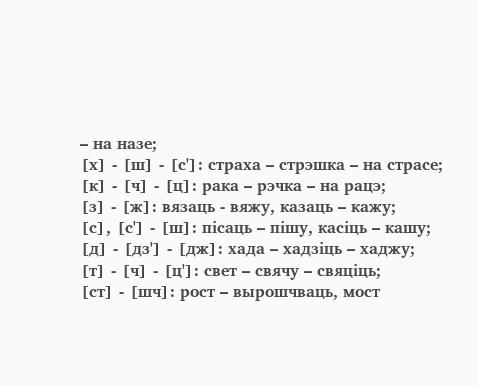– на назе;
[х] - [ш] - [с']: страха – стрэшка – на страсе;
[к] - [ч] - [ц]: рака – рэчка – на рацэ;
[з] - [ж]: вязаць - вяжу, казаць – кажу;
[с], [с'] - [ш]: пісаць – пішу, касіць – кашу;
[д] - [дз'] - [дж]: хада – хадзіць – хаджу;
[т] - [ч] - [ц']: свет – свячу – свяціць;
[ст] - [шч]: рост – вырошчваць, мост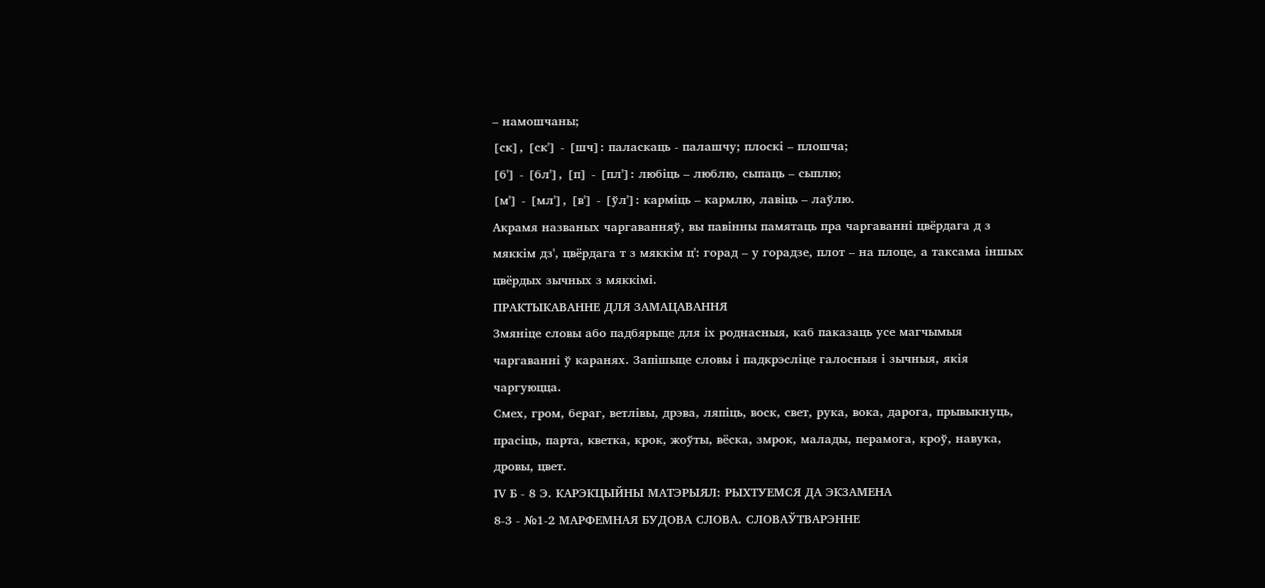– намошчаны;
[ск], [ск'] - [шч]: паласкаць - палашчу; плоскі – плошча;
[б'] - [бл'], [п] - [пл']: любіць – люблю, сыпаць – сыплю;
[м'] - [мл'], [в'] - [ўл']: карміць – кармлю, лавіць – лаўлю.
Акрамя названых чаргаванняў, вы павінны памятаць пра чаргаванні цвёрдага д з мяккім дз', цвёрдага т з мяккім ц': горад – у горадзе, плот – на плоце, а таксама іншых цвёрдых зычных з мяккімі.
ПРАКТЫКАВАННЕ ДЛЯ ЗАМАЦАВАННЯ
Змяніце словы або падбярыце для іх роднасныя, каб паказаць усе магчымыя чаргаванні ў каранях. Запішыце словы і падкрэсліце галосныя і зычныя, якія чаргуюцца.
Смех, гром, бераг, ветлівы, дрэва, ляпіць, воск, свет, рука, вока, дарога, прывыкнуць, прасіць, парта, кветка, крок, жоўты, вёска, змрок, малады, перамога, кроў, навука, дровы, цвет.
ІV Б - 8 Э. КАРЭКЦЫЙНЫ МАТЭРЫЯЛ: РЫХТУЕМСЯ ДА ЭКЗАМЕНА
8-3 - №1-2 МАРФЕМНАЯ БУДОВА СЛОВА. СЛОВАЎТВАРЭННЕ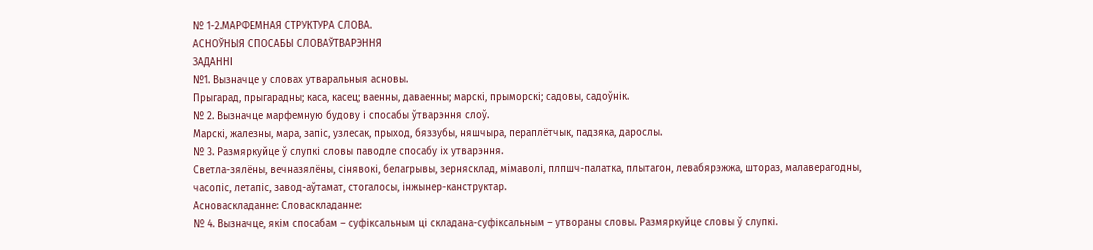№ 1-2.МАРФЕМНАЯ СТРУКТУРА СЛОВА.
АСНОЎНЫЯ СПОСАБЫ СЛОВАЎТВАРЭННЯ
ЗАДАННІ
№1. Вызначце у словах утваральныя асновы.
Прыгарад, прыгарадны; каса, касец; ваенны, даваенны; марскі, прыморскі; садовы, садоўнік.
№ 2. Вызначце марфемную будову і спосабы ўтварэння слоў.
Марскі, жалезны, мара, запіс, узлесак, прыход, бяззубы, няшчыра, пераплётчык, падзяка, дарослы.
№ 3. Размяркуйце ў слупкі словы паводле спосабу іх утварэння.
Светла-зялёны, вечназялёны, сінявокі, белагрывы, зернясклад, мімаволі, плпшч-палатка, плытагон, левабярэжжа, штораз, малаверагодны, часопіс, летапіс, завод-аўтамат, стогалосы, інжынер-канструктар.
Асноваскладанне: Словаскладанне:
№ 4. Вызначце, якім спосабам – суфіксальным ці складана-суфіксальным – утвораны словы. Размяркуйце словы ў слупкі.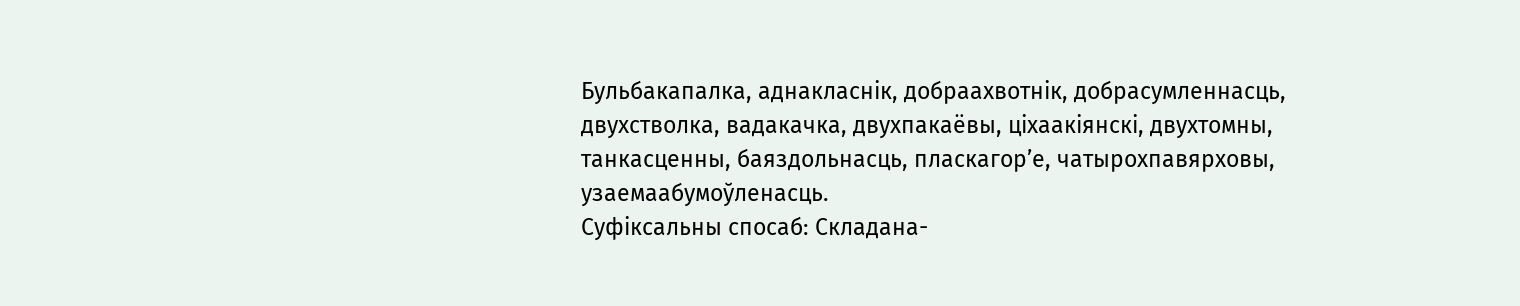Бульбакапалка, аднакласнік, добраахвотнік, добрасумленнасць, двухстволка, вадакачка, двухпакаёвы, ціхаакіянскі, двухтомны, танкасценны, баяздольнасць, пласкагор’е, чатырохпавярховы, узаемаабумоўленасць.
Суфіксальны спосаб: Складана-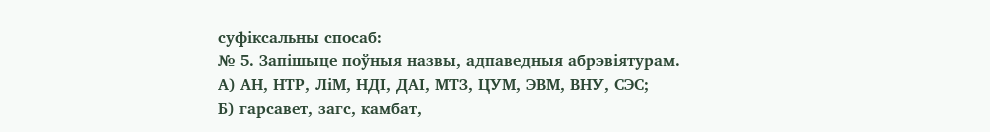суфіксальны спосаб:
№ 5. Запішыце поўныя назвы, адпаведныя абрэвіятурам.
А) АН, НТР, ЛіМ, НДІ, ДАІ, МТЗ, ЦУМ, ЭВМ, ВНУ, СЭС;
Б) гарсавет, загс, камбат,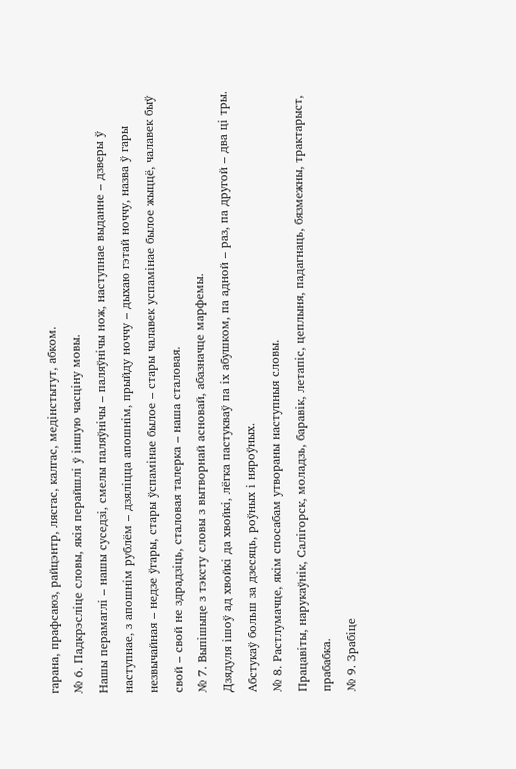гарана, прафсаюз, райцэнтр, лясгас, калгас, медінстытут, абком.
№ 6. Падкрэсліце словы, якія перайшлі ў іншую часціну мовы.
Нашы перамаглі – нашы суседзі, смелы паляўнічы – паляўнічы нож, наступнае выданне – дзверы ў наступнае, з апошнім рублём – дзяліцца апошнім, прыйду ноччу – дыхаю гэтай ноччу, назва ў гары незвычайная – недзе ўгары, стары ўспамінае былое – стары чалавек успамінае былое жыццё, чалавек быў свой – свой не здрадзіць, сталовая талерка – наша сталовая.
№ 7. Выпішыце з тэксту словы з вытворнай асновай, абазначце марфемы.
Дзядуля ішоў ад хвойкі да хвойкі, лёгка пастукваў па іх абушком, па адной – раз, па другой – два ці тры. Абстукаў больш за дзесяць, роўных і няроўных.
№ 8. Растлумачце, якім спосабам утвораны наступныя словы.
Працавіты, нарукаўнік, Салігорск, моладзь, баравік, летапіс, цеплыня, падагнаць, бязмежны, трактарыст, прабабка.
№ 9. Зрабіце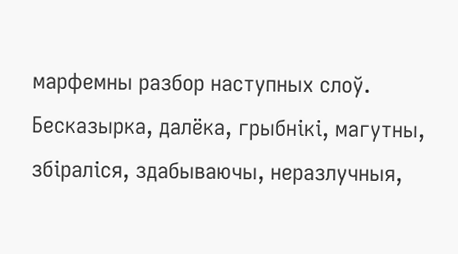марфемны разбор наступных слоў.
Бесказырка, далёка, грыбнікі, магутны, збіраліся, здабываючы, неразлучныя,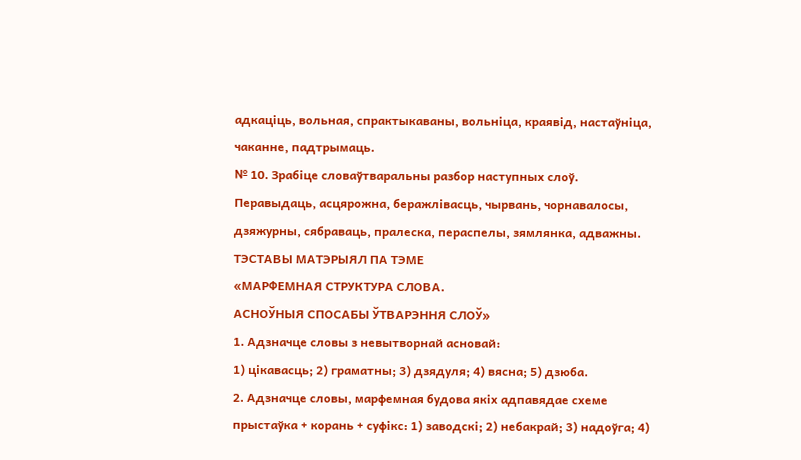адкаціць, вольная, спрактыкаваны, вольніца, краявід, настаўніца, чаканне, падтрымаць.
№ 10. Зрабіце словаўтваральны разбор наступных слоў.
Перавыдаць, асцярожна, беражлівасць, чырвань, чорнавалосы, дзяжурны, сябраваць, пралеска, пераспелы, зямлянка, адважны.
ТЭСТАВЫ МАТЭРЫЯЛ ПА ТЭМЕ
«МАРФЕМНАЯ СТРУКТУРА СЛОВА.
АСНОЎНЫЯ СПОСАБЫ ЎТВАРЭННЯ СЛОЎ»
1. Адзначце словы з невытворнай асновай:
1) цікавасць; 2) граматны; 3) дзядуля; 4) вясна; 5) дзюба.
2. Адзначце словы, марфемная будова якіх адпавядае схеме прыстаўка + корань + суфікс: 1) заводскі; 2) небакрай; 3) надоўга; 4)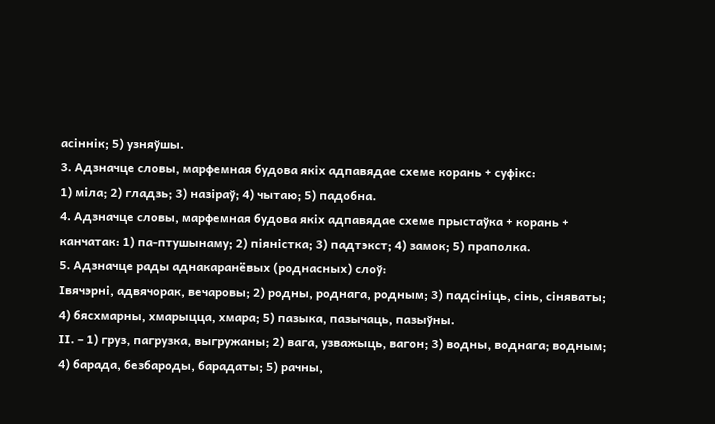асіннік; 5) узняўшы.
3. Адзначце словы, марфемная будова якіх адпавядае схеме корань + суфікс:
1) міла; 2) гладзь; 3) назіраў; 4) чытаю; 5) падобна.
4. Адзначце словы, марфемная будова якіх адпавядае схеме прыстаўка + корань + канчатак: 1) па-птушынаму; 2) піяністка; 3) падтэкст; 4) замок; 5) праполка.
5. Адзначце рады аднакаранёвых (роднасных) слоў:
Івячэрні, адвячорак, вечаровы; 2) родны, роднага, родным; 3) падсініць, сінь, сіняваты; 4) бясхмарны, хмарыцца, хмара; 5) пазыка, пазычаць, пазыўны.
ІІ. – 1) груз, пагрузка, выгружаны; 2) вага, узважыць, вагон; 3) водны, воднага; водным; 4) барада, безбароды, барадаты; 5) рачны,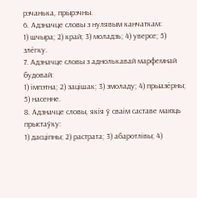рэчанька, прырэчны.
6. Адзначце словы з нулявым канчаткам:
1) шчыра; 2) край; 3) моладзь; 4) уверсе; 5) злёгку.
7. Адзначце словы з аднолькавай марфемнай будовай:
1) імпэтна; 2) зацішак; 3) змоладу; 4) прыазёрны; 5) насенне.
8. Адзначце словы, якія ў сваім саставе маюць прыстаўку:
1) дасціпны; 2) растрата; 3) абаротлівы; 4)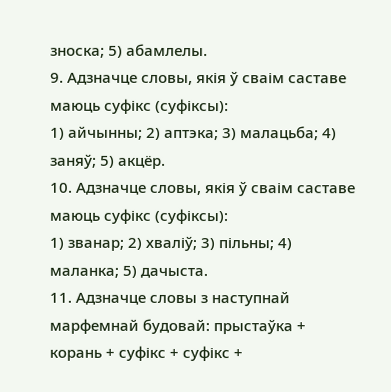зноска; 5) абамлелы.
9. Адзначце словы, якія ў сваім саставе маюць суфікс (суфіксы):
1) айчынны; 2) аптэка; 3) малацьба; 4) заняў; 5) акцёр.
10. Адзначце словы, якія ў сваім саставе маюць суфікс (суфіксы):
1) званар; 2) хваліў; 3) пільны; 4) маланка; 5) дачыста.
11. Адзначце словы з наступнай марфемнай будовай: прыстаўка + корань + суфікс + суфікс +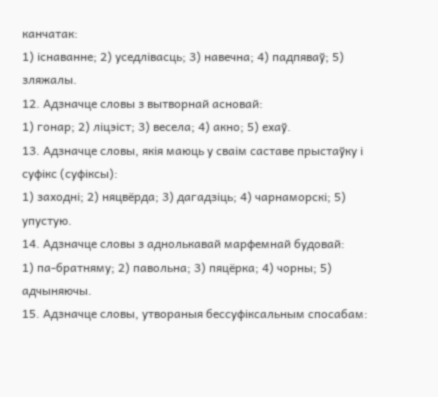канчатак:
1) існаванне; 2) уседлівасць; 3) навечна; 4) падпяваў; 5) зляжалы.
12. Адзначце словы з вытворнай асновай:
1) гонар; 2) ліцэіст; 3) весела; 4) акно; 5) ехаў.
13. Адзначце словы, якія маюць у сваім саставе прыстаўку і суфікс (суфіксы):
1) заходні; 2) няцвёрда; 3) дагадзіць; 4) чарнаморскі; 5) упустую.
14. Адзначце словы з аднолькавай марфемнай будовай:
1) па-братняму; 2) павольна; 3) пяцёрка; 4) чорны; 5) адчыняючы.
15. Адзначце словы, утвораныя бессуфіксальным спосабам: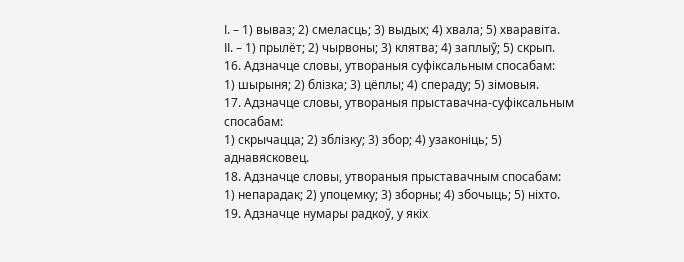І. – 1) вываз; 2) смеласць; 3) выдых; 4) хвала; 5) хваравіта.
ІІ. – 1) прылёт; 2) чырвоны; 3) клятва; 4) заплыў; 5) скрып.
16. Адзначце словы, утвораныя суфіксальным спосабам:
1) шырыня; 2) блізка; 3) цёплы; 4) спераду; 5) зімовыя.
17. Адзначце словы, утвораныя прыставачна-суфіксальным спосабам:
1) скрычацца; 2) зблізку; 3) збор; 4) узаконіць; 5) аднавясковец.
18. Адзначце словы, утвораныя прыставачным спосабам:
1) непарадак; 2) упоцемку; 3) зборны; 4) збочыць; 5) ніхто.
19. Адзначце нумары радкоў, у якіх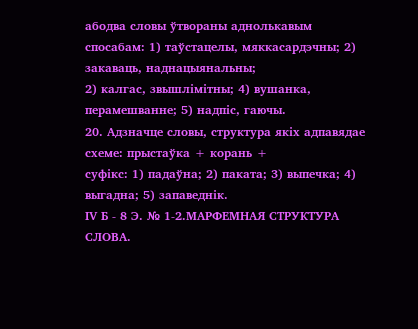абодва словы ўтвораны аднолькавым
спосабам: 1) таўстацелы, мяккасардэчны; 2) закаваць, наднацыянальны;
2) калгас, звышлімітны; 4) вушанка, перамешванне; 5) надпіс, гаючы.
20. Адзначце словы, структура якіх адпавядае схеме: прыстаўка + корань +
суфікс: 1) падаўна; 2) паката; 3) выпечка; 4) выгадна; 5) запаведнік.
ІV Б - 8 Э. № 1-2.МАРФЕМНАЯ СТРУКТУРА СЛОВА.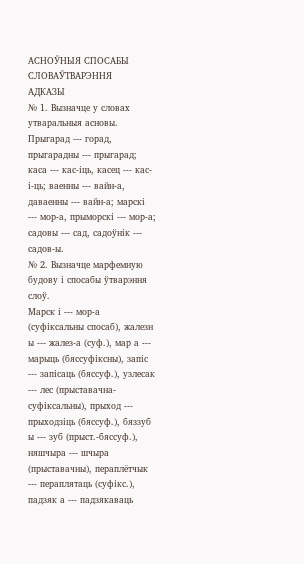АСНОЎНЫЯ СПОСАБЫ СЛОВАЎТВАРЭННЯ
АДКАЗЫ
№ 1. Вызначце у словах утваральныя асновы.
Прыгарад --- горад, прыгарадны --- прыгарад; каса --- кас-іць, касец --- кас-і-ць; ваенны --- вайн-а, даваенны --- вайн-а; марскі --- мор-а, прыморскі --- мор-а; садовы --- сад, садоўнік --- садов-ы.
№ 2. Вызначце марфемную будову і спосабы ўтварэння слоў.
Марск і --- мор-а (суфіксальны спосаб), жалезн ы --- жалез-а (суф.), мар а --- марыць (бяссуфіксны), запіс --- запісаць (бяссуф.), узлесак --- лес (прыставачна-суфіксальны), прыход --- прыходзіць (бяссуф.), бяззуб ы --- зуб (прыст.-бяссуф.), няшчыра --- шчыра (прыставачны), пераплётчык --- пераплятаць (суфікс.), падзяк а --- падзякаваць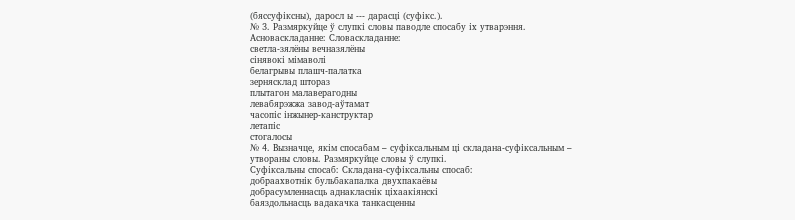(бяссуфіксны), даросл ы --- дарасці (суфікс.).
№ 3. Размяркуйце ў слупкі словы паводле спосабу іх утварэння.
Асноваскладанне: Словаскладанне:
светла-зялёны вечназялёны
сінявокі мімаволі
белагрывы плашч-палатка
зернясклад штораз
плытагон малаверагодны
левабярэжжа завод-аўтамат
часопіс інжынер-канструктар
летапіс
стогалосы
№ 4. Вызначце, якім спосабам – суфіксальным ці складана-суфіксальным – утвораны словы. Размяркуйце словы ў слупкі.
Суфіксальны спосаб: Складана-суфіксальны спосаб:
добраахвотнік бульбакапалка двухпакаёвы
добрасумленнасць аднакласнік ціхаакіянскі
баяздольнасць вадакачка танкасценны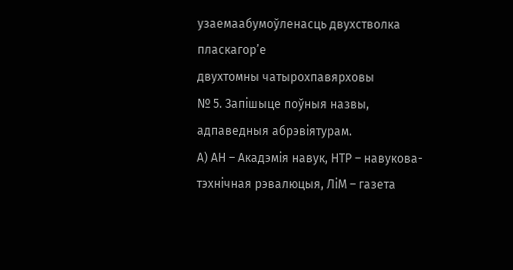узаемаабумоўленасць двухстволка пласкагор’е
двухтомны чатырохпавярховы
№ 5. Запішыце поўныя назвы, адпаведныя абрэвіятурам.
А) АН – Акадэмія навук, НТР – навукова-тэхнічная рэвалюцыя, ЛіМ – газета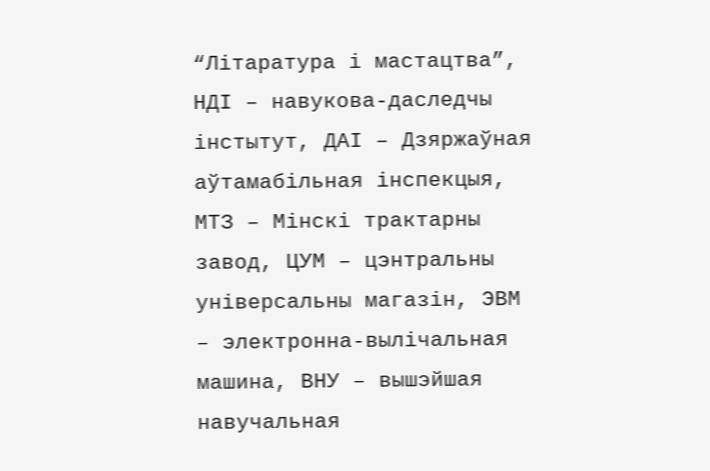“Літаратура і мастацтва”, НДІ – навукова-даследчы інстытут, ДАІ – Дзяржаўная аўтамабільная інспекцыя, МТЗ – Мінскі трактарны завод, ЦУМ – цэнтральны універсальны магазін, ЭВМ – электронна-вылічальная машина, ВНУ – вышэйшая навучальная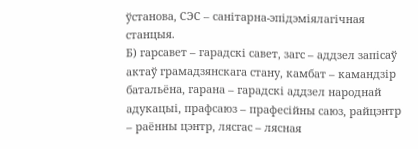ўстанова, СЭС – санітарна-эпідэміялагічная станцыя.
Б) гарсавет – гарадскі савет, загс – аддзел запісаў актаў грамадзянскага стану, камбат – камандзір батальёна, гарана – гарадскі аддзел народнай адукацыі, прафсаюз – прафесійны саюз, райцэнтр – раённы цэнтр, лясгас – лясная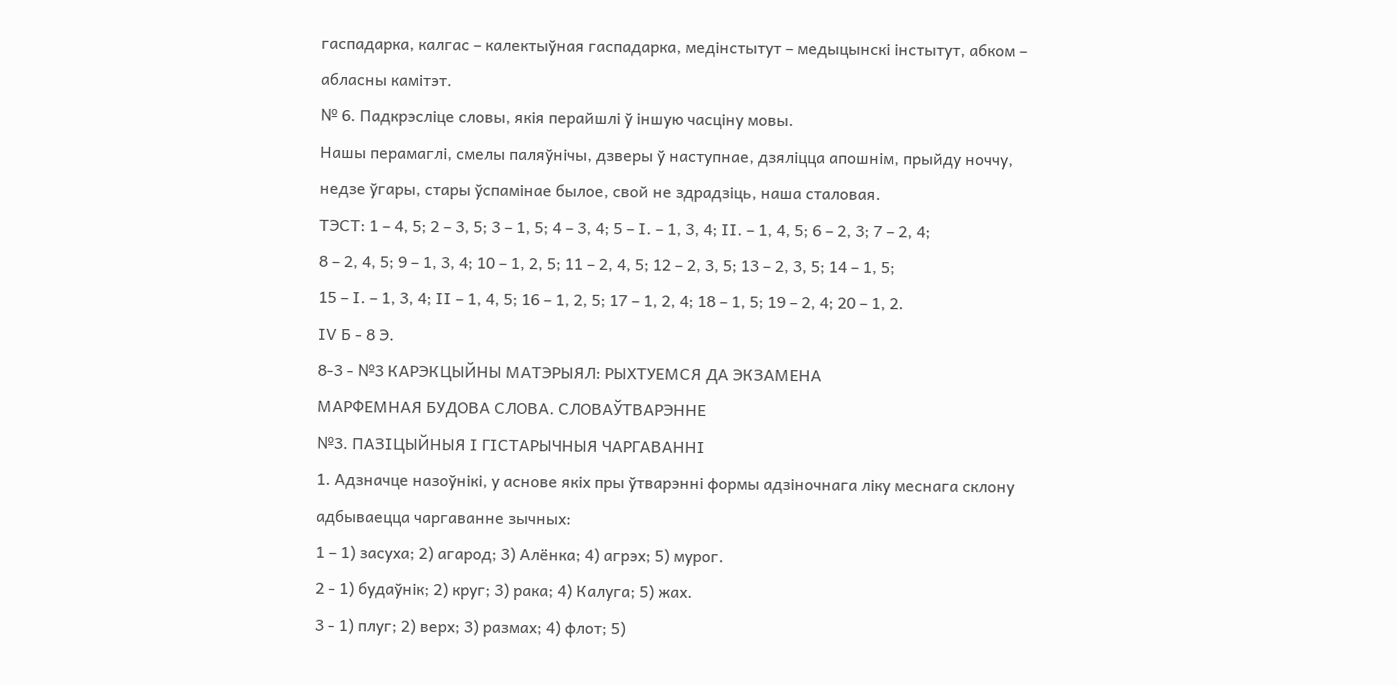гаспадарка, калгас – калектыўная гаспадарка, медінстытут – медыцынскі інстытут, абком – абласны камітэт.
№ 6. Падкрэсліце словы, якія перайшлі ў іншую часціну мовы.
Нашы перамаглі, смелы паляўнічы, дзверы ў наступнае, дзяліцца апошнім, прыйду ноччу, недзе ўгары, стары ўспамінае былое, свой не здрадзіць, наша сталовая.
ТЭСТ: 1 – 4, 5; 2 – 3, 5; 3 – 1, 5; 4 – 3, 4; 5 – І. – 1, 3, 4; ІІ. – 1, 4, 5; 6 – 2, 3; 7 – 2, 4;
8 – 2, 4, 5; 9 – 1, 3, 4; 10 – 1, 2, 5; 11 – 2, 4, 5; 12 – 2, 3, 5; 13 – 2, 3, 5; 14 – 1, 5;
15 – І. – 1, 3, 4; ІІ – 1, 4, 5; 16 – 1, 2, 5; 17 – 1, 2, 4; 18 – 1, 5; 19 – 2, 4; 20 – 1, 2.
ІV Б - 8 Э.
8-3 - №3 КАРЭКЦЫЙНЫ МАТЭРЫЯЛ: РЫХТУЕМСЯ ДА ЭКЗАМЕНА
МАРФЕМНАЯ БУДОВА СЛОВА. СЛОВАЎТВАРЭННЕ
№3. ПАЗІЦЫЙНЫЯ І ГІСТАРЫЧНЫЯ ЧАРГАВАННІ
1. Адзначце назоўнікі, у аснове якіх пры ўтварэнні формы адзіночнага ліку меснага склону адбываецца чаргаванне зычных:
1 – 1) засуха; 2) агарод; 3) Алёнка; 4) агрэх; 5) мурог.
2 - 1) будаўнік; 2) круг; 3) рака; 4) Калуга; 5) жах.
3 - 1) плуг; 2) верх; 3) размах; 4) флот; 5)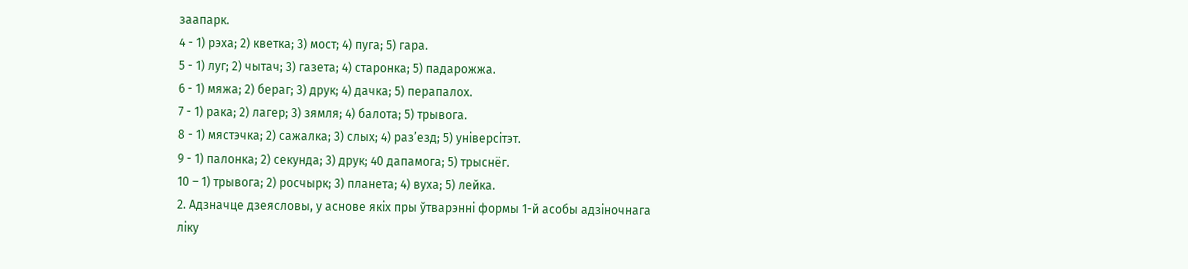заапарк.
4 - 1) рэха; 2) кветка; 3) мост; 4) пуга; 5) гара.
5 - 1) луг; 2) чытач; 3) газета; 4) старонка; 5) падарожжа.
6 - 1) мяжа; 2) бераг; 3) друк; 4) дачка; 5) перапалох.
7 - 1) рака; 2) лагер; 3) зямля; 4) балота; 5) трывога.
8 - 1) мястэчка; 2) сажалка; 3) слых; 4) раз’езд; 5) універсітэт.
9 - 1) палонка; 2) секунда; 3) друк; 40 дапамога; 5) трыснёг.
10 – 1) трывога; 2) росчырк; 3) планета; 4) вуха; 5) лейка.
2. Адзначце дзеясловы, у аснове якіх пры ўтварэнні формы 1-й асобы адзіночнага ліку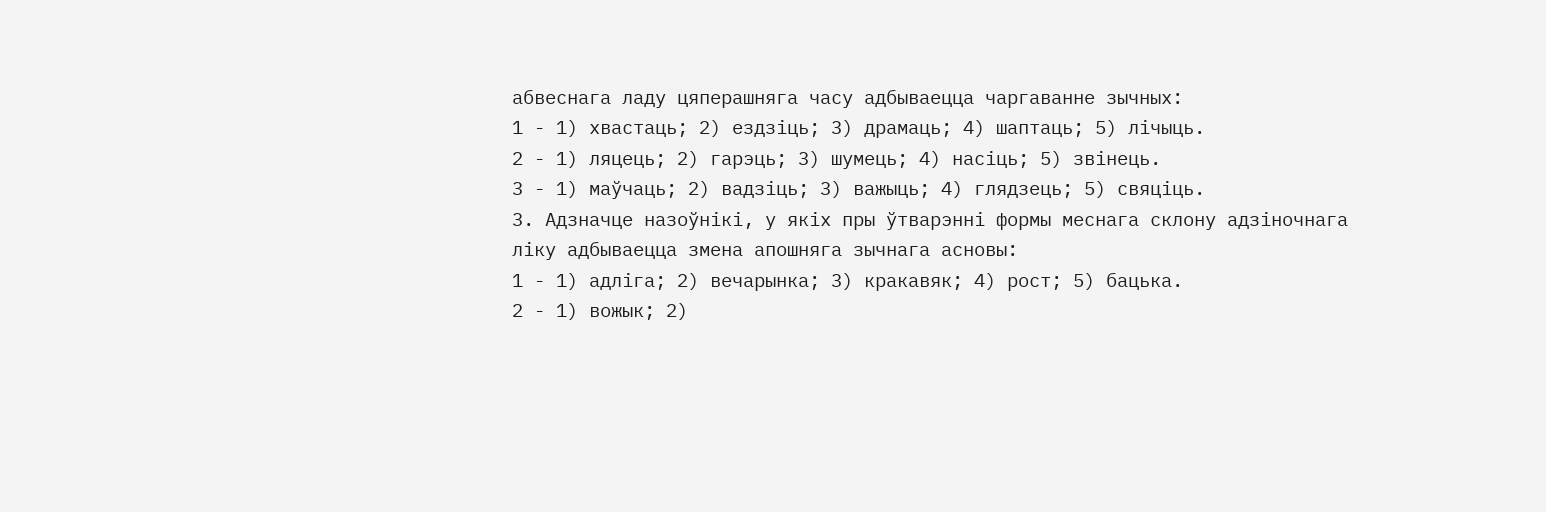абвеснага ладу цяперашняга часу адбываецца чаргаванне зычных:
1 - 1) хвастаць; 2) ездзіць; 3) драмаць; 4) шаптаць; 5) лічыць.
2 - 1) ляцець; 2) гарэць; 3) шумець; 4) насіць; 5) звінець.
3 - 1) маўчаць; 2) вадзіць; 3) важыць; 4) глядзець; 5) свяціць.
3. Адзначце назоўнікі, у якіх пры ўтварэнні формы меснага склону адзіночнага ліку адбываецца змена апошняга зычнага асновы:
1 - 1) адліга; 2) вечарынка; 3) кракавяк; 4) рост; 5) бацька.
2 - 1) вожык; 2)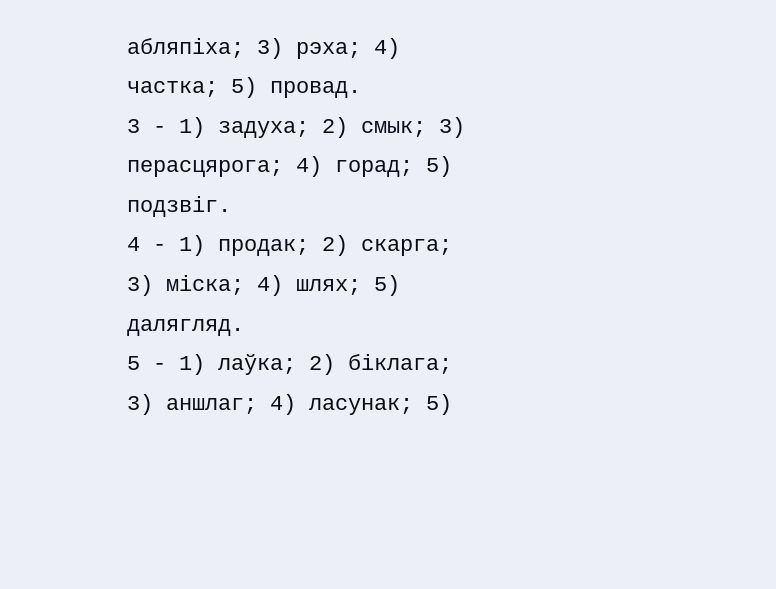абляпіха; 3) рэха; 4) частка; 5) провад.
3 - 1) задуха; 2) смык; 3) перасцярога; 4) горад; 5) подзвіг.
4 - 1) продак; 2) скарга; 3) міска; 4) шлях; 5) далягляд.
5 - 1) лаўка; 2) біклага; 3) аншлаг; 4) ласунак; 5)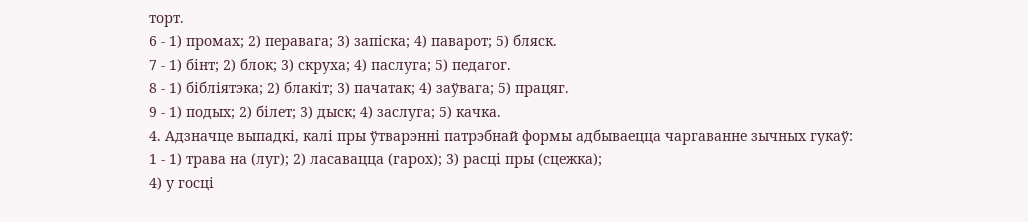торт.
6 - 1) промах; 2) перавага; 3) запіска; 4) паварот; 5) бляск.
7 - 1) бінт; 2) блок; 3) скруха; 4) паслуга; 5) педагог.
8 - 1) бібліятэка; 2) блакіт; 3) пачатак; 4) заўвага; 5) працяг.
9 - 1) подых; 2) білет; 3) дыск; 4) заслуга; 5) качка.
4. Адзначце выпадкі, калі пры ўтварэнні патрэбнай формы адбываецца чаргаванне зычных гукаў:
1 - 1) трава на (луг); 2) ласавацца (гарох); 3) расці пры (сцежка);
4) у госці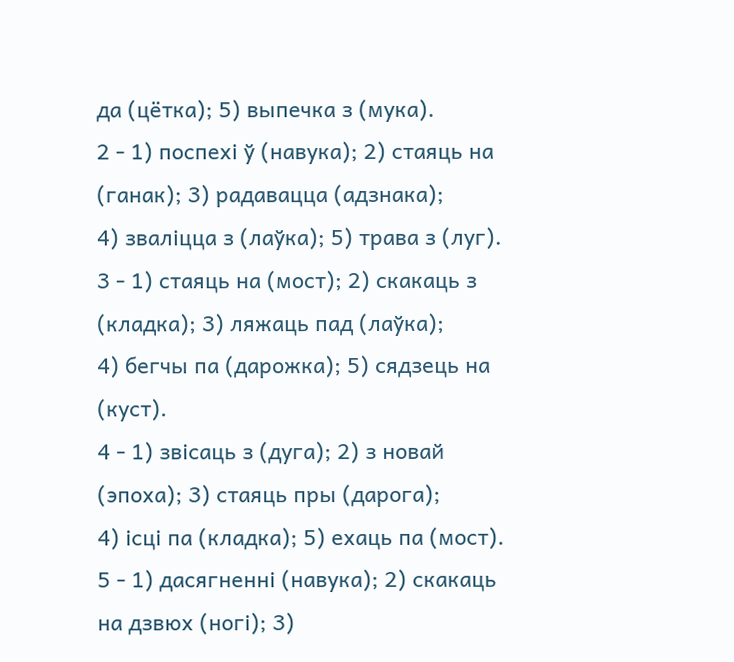да (цётка); 5) выпечка з (мука).
2 - 1) поспехі ў (навука); 2) стаяць на (ганак); 3) радавацца (адзнака);
4) зваліцца з (лаўка); 5) трава з (луг).
3 - 1) стаяць на (мост); 2) скакаць з (кладка); 3) ляжаць пад (лаўка);
4) бегчы па (дарожка); 5) сядзець на (куст).
4 - 1) звісаць з (дуга); 2) з новай (эпоха); 3) стаяць пры (дарога);
4) ісці па (кладка); 5) ехаць па (мост).
5 - 1) дасягненні (навука); 2) скакаць на дзвюх (ногі); 3)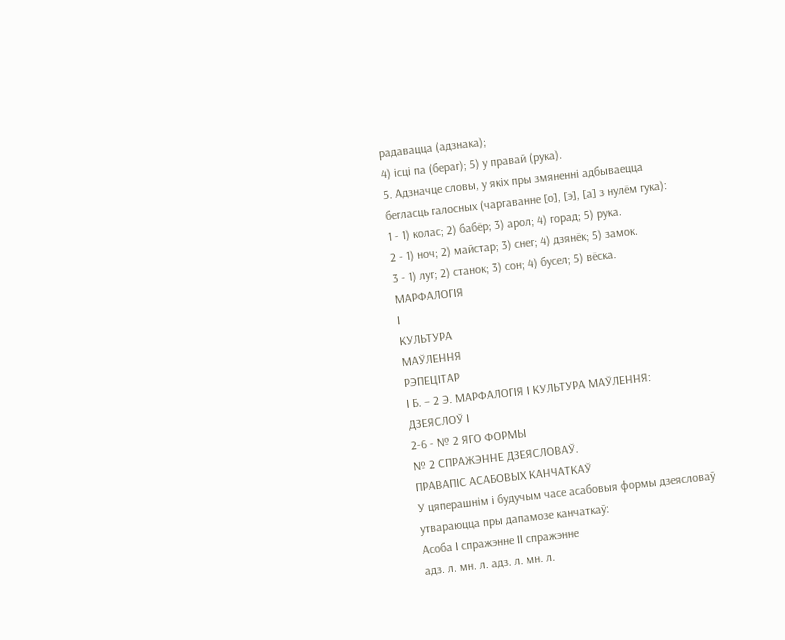радавацца (адзнака);
4) ісці па (бераг); 5) у правай (рука).
5. Адзначце словы, у якіх пры змяненні адбываецца бегласць галосных (чаргаванне [о], [э], [а] з нулём гука):
1 - 1) колас; 2) бабёр; 3) арол; 4) горад; 5) рука.
2 - 1) ноч; 2) майстар; 3) снег; 4) дзянёк; 5) замок.
3 - 1) луг; 2) станок; 3) сон; 4) бусел; 5) вёска.
МАРФАЛОГІЯ
І
КУЛЬТУРА
МАЎЛЕННЯ
РЭПЕЦІТАР
І Б. – 2 Э. МАРФАЛОГІЯ І КУЛЬТУРА МАЎЛЕННЯ: ДЗЕЯСЛОЎ І
2-6 - № 2 ЯГО ФОРМЫ
№ 2 СПРАЖЭННЕ ДЗЕЯСЛОВАЎ.
ПРАВАПІС АСАБОВЫХ КАНЧАТКАЎ
У цяперашнім і будучым часе асабовыя формы дзеясловаў утвараюцца пры дапамозе канчаткаў:
Асоба І спражэнне ІІ спражэнне
адз. л. мн. л. адз. л. мн. л.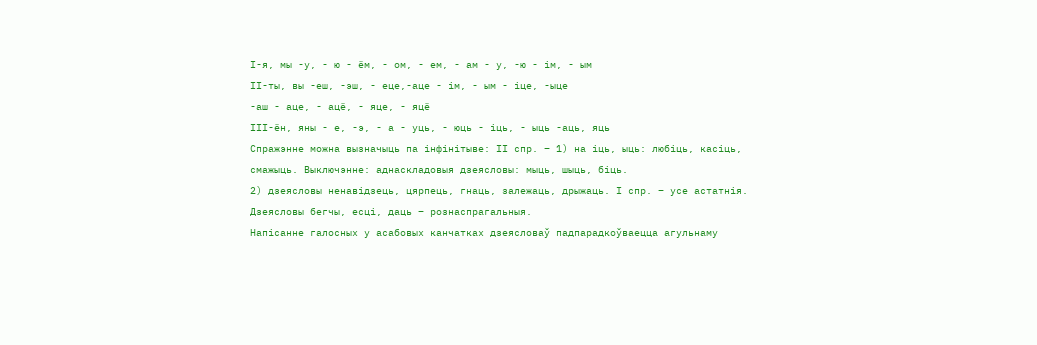І-я, мы -у, - ю - ём, - ом, - ем, - ам - у, -ю - ім, - ым
ІІ-ты, вы -еш, -эш, - еце,-аце - ім, - ым - іце, -ыце
-аш - аце, - ацё, - яце, - яцё
ІІІ-ён, яны - е, -э, - а - уць, - юць - іць, - ыць -аць, яць
Спражэнне можна вызначыць па інфінітыве: ІІ спр. – 1) на іць, ыць: любіць, касіць, смажыць. Выключэнне: аднаскладовыя дзеясловы: мыць, шыць, біць.
2) дзеясловы ненавідзець, цярпець, гнаць, залежаць, дрыжаць. І спр. – усе астатнія. Дзеясловы бегчы, есці, даць – рознаспрагальныя.
Напісанне галосных у асабовых канчатках дзеясловаў падпарадкоўваецца агульнаму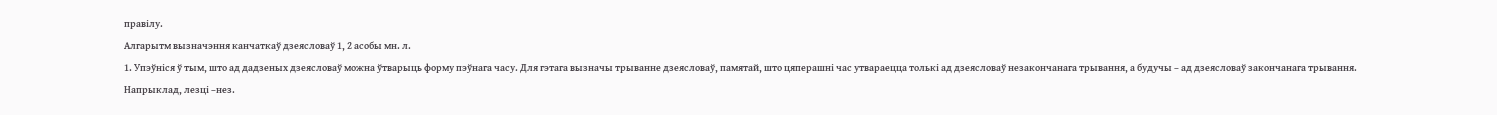правілу.
Алгарытм вызначэння канчаткаў дзеясловаў 1, 2 асобы мн. л.
1. Упэўніся ў тым, што ад дадзеных дзеясловаў можна ўтварыць форму пэўнага часу. Для гэтага вызначы трыванне дзеясловаў, памятай, што цяперашні час утвараецца толькі ад дзеясловаў незакончанага трывання, а будучы – ад дзеясловаў закончанага трывання.
Напрыклад, лезці –нез.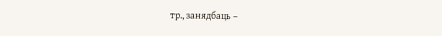тр., занядбаць –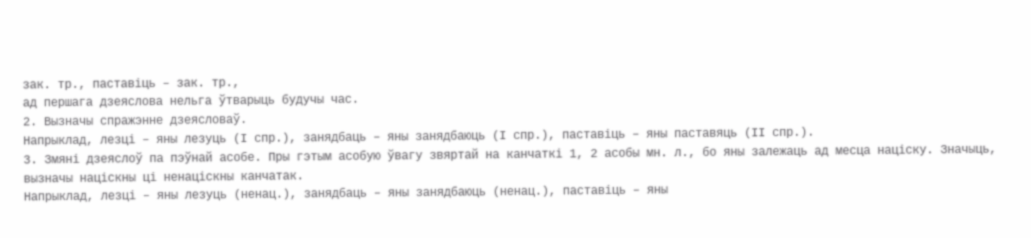зак. тр., паставіць – зак. тр.,
ад першага дзеяслова нельга ўтварыць будучы час.
2. Вызначы спражэнне дзеясловаў.
Напрыклад, лезці – яны лезуць (І спр.), занядбаць – яны занядбаюць (І спр.), паставіць – яны паставяць (ІІ спр.).
3. Змяні дзеяслоў па пэўнай асобе. Пры гэтым асобую ўвагу звяртай на канчаткі 1, 2 асобы мн. л., бо яны залежаць ад месца націску. Значыць, вызначы націскны ці ненаціскны канчатак.
Напрыклад, лезці – яны лезуць (ненац.), занядбаць – яны занядбаюць (ненац.), паставіць – яны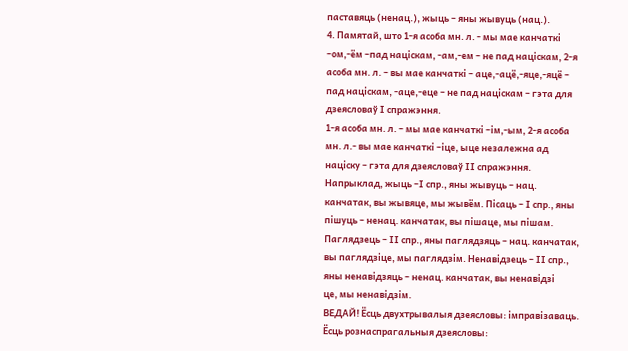паставяць (ненац.), жыць – яны жывуць (нац.).
4. Памятай, што 1-я асоба мн. л. - мы мае канчаткі –ом,-ём –пад націскам, -ам,-ем – не пад націскам, 2-я асоба мн. л. – вы мае канчаткі – аце,-ацё,-яце,-яцё – пад націскам, -аце,-еце – не пад націскам – гэта для дзеясловаў І спражэння.
1-я асоба мн. л. – мы мае канчаткі –ім,-ым, 2-я асоба мн. л.- вы мае канчаткі –іце, ыце незалежна ад націску – гэта для дзеясловаў ІІ спражэння.
Напрыклад, жыць –І спр., яны жывуць – нац. канчатак, вы жывяце, мы жывём. Пісаць – І спр., яны пішуць – ненац. канчатак, вы пішаце, мы пішам. Паглядзець – ІІ спр., яны паглядзяць – нац. канчатак, вы паглядзіце, мы паглядзім. Ненавідзець – ІІ спр., яны ненавідзяць – ненац. канчатак, вы ненавідзі
це, мы ненавідзім.
ВЕДАЙ! Ёсць двухтрывалыя дзеясловы: імправізаваць. Ёсць рознаспрагальныя дзеясловы: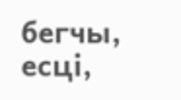бегчы, есці,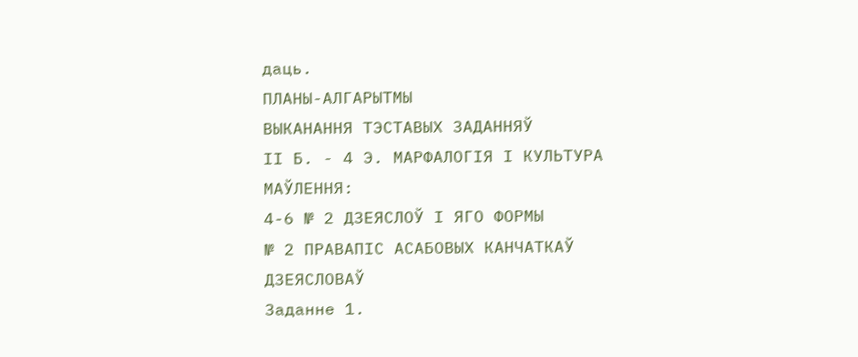даць.
ПЛАНЫ-АЛГАРЫТМЫ
ВЫКАНАННЯ ТЭСТАВЫХ ЗАДАННЯЎ
ІІ Б. - 4 Э. МАРФАЛОГІЯ І КУЛЬТУРА МАЎЛЕННЯ:
4-6 № 2 ДЗЕЯСЛОЎ І ЯГО ФОРМЫ
№ 2 ПРАВАПІС АСАБОВЫХ КАНЧАТКАЎ ДЗЕЯСЛОВАЎ
Заданне 1.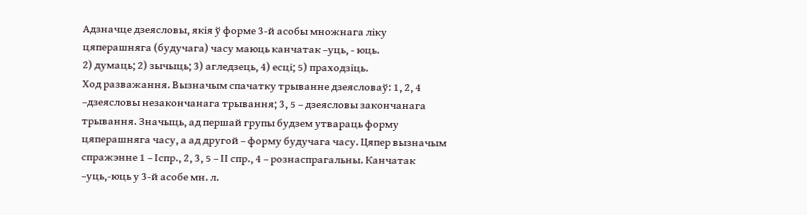Адзначце дзеясловы, якія ў форме 3-й асобы множнага ліку цяперашняга (будучага) часу маюць канчатак –уць, - юць.
2) думаць; 2) зычыць; 3) агледзець, 4) есці; 5) праходзіць.
Ход разважання. Вызначым спачатку трыванне дзеясловаў: 1, 2, 4 –дзеясловы незакончанага трывання; 3, 5 – дзеясловы закончанага трывання. Значыць, ад першай групы будзем утвараць форму цяперашняга часу, а ад другой – форму будучага часу. Цяпер вызначым спражэнне 1 – Іспр., 2, 3, 5 – ІІ спр., 4 – рознаспрагальны. Канчатак –уць,-юць у 3-й асобе мн. л.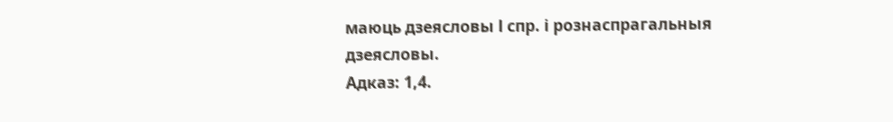маюць дзеясловы І спр. і рознаспрагальныя дзеясловы.
Адказ: 1,4.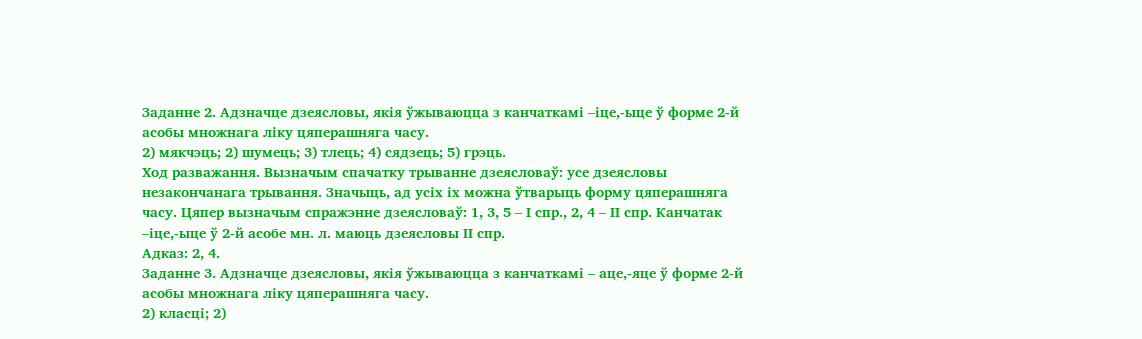Заданне 2. Адзначце дзеясловы, якія ўжываюцца з канчаткамі –іце,-ыце ў форме 2-й асобы множнага ліку цяперашняга часу.
2) мякчэць; 2) шумець; 3) тлець; 4) сядзець; 5) грэць.
Ход разважання. Вызначым спачатку трыванне дзеясловаў: усе дзеясловы незакончанага трывання. Значыць, ад усіх іх можна ўтварыць форму цяперашняга часу. Цяпер вызначым спражэнне дзеясловаў: 1, 3, 5 – І спр., 2, 4 – ІІ спр. Канчатак –іце,-ыце ў 2-й асобе мн. л. маюць дзеясловы ІІ спр.
Адказ: 2, 4.
Заданне 3. Адзначце дзеясловы, якія ўжываюцца з канчаткамі – аце,-яце ў форме 2-й асобы множнага ліку цяперашняга часу.
2) класці; 2)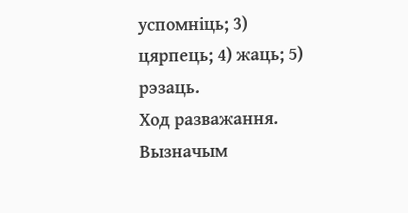успомніць; 3) цярпець; 4) жаць; 5) рэзаць.
Ход разважання. Вызначым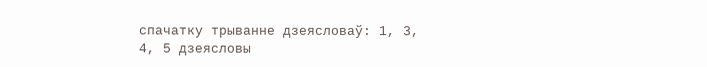спачатку трыванне дзеясловаў: 1, 3, 4, 5 дзеясловы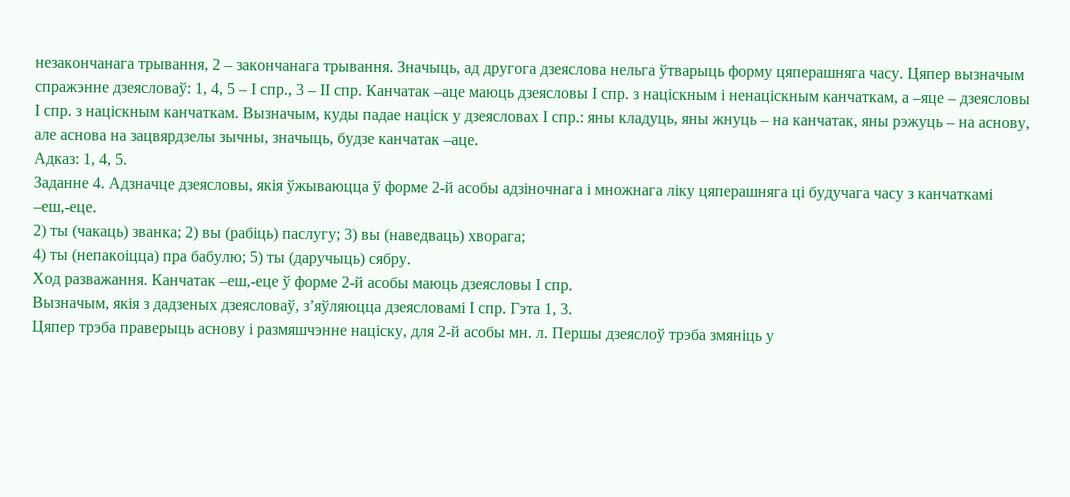незакончанага трывання, 2 – закончанага трывання. Значыць, ад другога дзеяслова нельга ўтварыць форму цяперашняга часу. Цяпер вызначым спражэнне дзеясловаў: 1, 4, 5 – І спр., 3 – ІІ спр. Канчатак –аце маюць дзеясловы І спр. з націскным і ненаціскным канчаткам, а –яце – дзеясловы І спр. з націскным канчаткам. Вызначым, куды падае націск у дзеясловах І спр.: яны кладуць, яны жнуць – на канчатак, яны рэжуць – на аснову, але аснова на зацвярдзелы зычны, значыць, будзе канчатак –аце.
Адказ: 1, 4, 5.
Заданне 4. Адзначце дзеясловы, якія ўжываюцца ў форме 2-й асобы адзіночнага і множнага ліку цяперашняга ці будучага часу з канчаткамі –еш,-еце.
2) ты (чакаць) званка; 2) вы (рабіць) паслугу; 3) вы (наведваць) хворага;
4) ты (непакоіцца) пра бабулю; 5) ты (даручыць) сябру.
Ход разважання. Канчатак –еш,-еце ў форме 2-й асобы маюць дзеясловы І спр.
Вызначым, якія з дадзеных дзеясловаў, з’яўляюцца дзеясловамі І спр. Гэта 1, 3.
Цяпер трэба праверыць аснову і размяшчэнне націску, для 2-й асобы мн. л. Першы дзеяслоў трэба змяніць у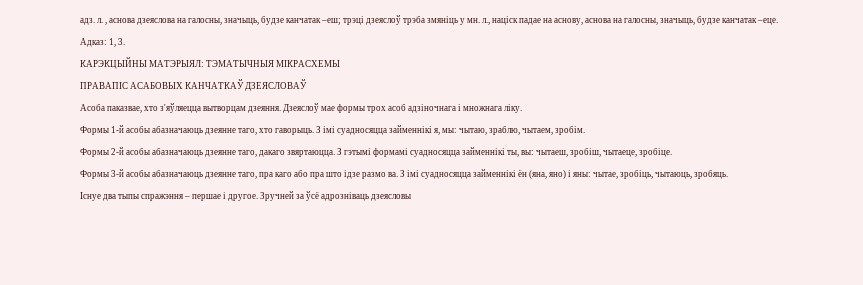адз. л. , аснова дзеяслова на галосны, значыць, будзе канчатак –еш; трэці дзеяслоў трэба змяніць у мн. л., націск падае на аснову, аснова на галосны, значыць, будзе канчатак –еце.
Адказ: 1, 3.
КАРЭКЦЫЙНЫ МАТЭРЫЯЛ: ТЭМАТЫЧНЫЯ МІКРАСХЕМЫ
ПРАВАПІС АСАБОВЫХ КАНЧАТКАЎ ДЗЕЯСЛОВАЎ
Асоба паказвае, хто з'яўляецца вытворцам дзеяння. Дзеяслоў мае формы трох асоб адзіночнага і множнага ліку.
Формы 1-й асобы абазначаюць дзеянне таго, хто гаворыць. З імі суадносяцца займеннікі я, мы: чытаю, зраблю, чытаем, зробім.
Формы 2-й асобы абазначаюць дзеянне таго, дакаго звяртаюцца. З гэтымі формамі суадносяцца займеннікі ты, вы: чытаеш, зробіш, чытаеце, зробіце.
Формы 3-й асобы абазначаюць дзеянне таго, пра каго або пра што ідзе размо ва. З імі суадносяцца займеннікі ён (яна, яно) і яны: чытае, зробіць, чытаюць, зробяць.
Існуе два тыпы спражэння – першае і другое. Зручней за ўсё адрозніваць дзеясловы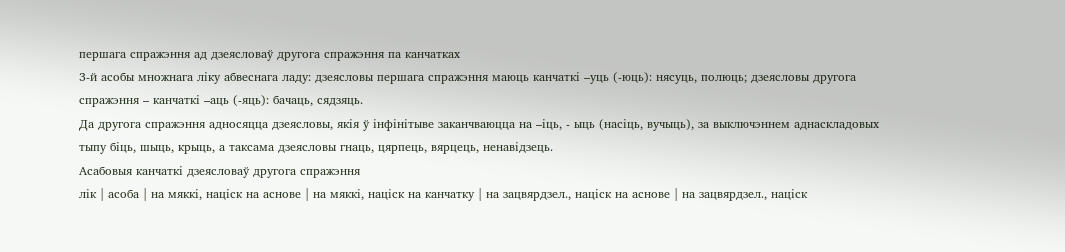першага спражэння ад дзеясловаў другога спражэння па канчатках
3-й асобы множнага ліку абвеснага ладу: дзеясловы першага спражэння маюць канчаткі –уць (-юць): нясуць, полюць; дзеясловы другога спражэння – канчаткі –аць (-яць): бачаць, сядзяць.
Да другога спражэння адносяцца дзеясловы, якія ў інфінітыве заканчваюцца на –іць, - ыць (насіць, вучыць), за выключэннем аднаскладовых тыпу біць, шыць, крыць, а таксама дзеясловы гнаць, цярпець, вярцець, ненавідзець.
Асабовыя канчаткі дзеясловаў другога спражэння
лік | асоба | на мяккі, націск на аснове | на мяккі, націск на канчатку | на зацвярдзел., націск на аснове | на зацвярдзел., націск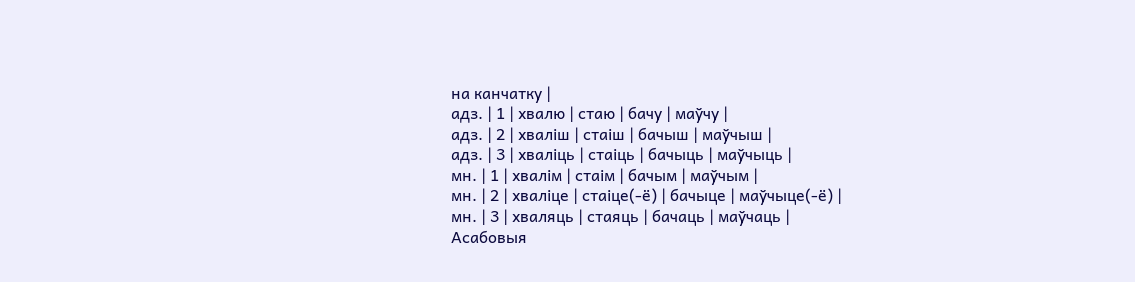на канчатку |
адз. | 1 | хвалю | стаю | бачу | маўчу |
адз. | 2 | хваліш | стаіш | бачыш | маўчыш |
адз. | 3 | хваліць | стаіць | бачыць | маўчыць |
мн. | 1 | хвалім | стаім | бачым | маўчым |
мн. | 2 | хваліце | стаіце(-ё) | бачыце | маўчыце(-ё) |
мн. | 3 | хваляць | стаяць | бачаць | маўчаць |
Асабовыя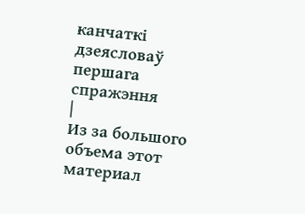канчаткі дзеясловаў першага спражэння
|
Из за большого объема этот материал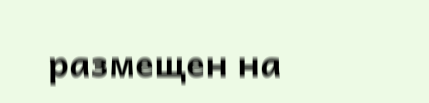размещен на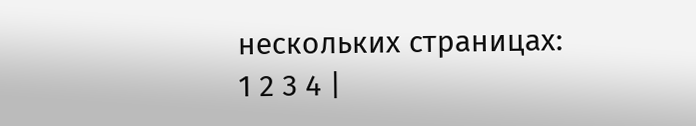нескольких страницах:
1 2 3 4 |